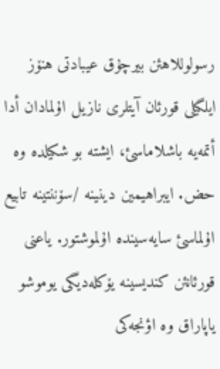رسولوللاهئن بیرچۇق عیبادتی هنۆز ایلگیلی قورئان آیتلری نازیل اۇلمادان أدا أتمەیە باشلاماسئ، ایشتە بو شکیلدە وە حض. ایبراهیمین دینینە /سۆننتینە تابیع اۇلماسئ سایەسیندە اۇلموشتور. یاعنی قورئانئن کندیسینە یۆکلەدیگی یوموشو یاپاراق وە اؤنجەکی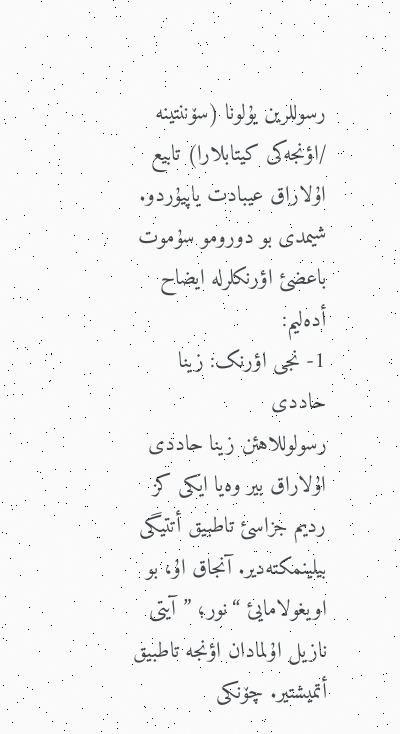رسوللرین یۇلونا (سۆننتینە /اؤنجەکی کیتابلارا) تابیع اۇلاراق عیبادت یاپیۇردو. شیمدی بو دورومو سۇموت باعضئ اؤرنکلرلە ایضاح أدەلیم:
1- نجی اؤرنک: زینا حاددی
رسولوللاهئن زینا حاددی اۇلاراق بیر وەیا ایکی کز ردیم جزاسئ تاطبیق أتتیگی بیلینمکتەدیر. آنجاق اۇ، بو اویغولامایئ “نور؛ ” آیتی نازیل اۇلمادان اؤنجە تاطبیق أتمیشتیر. چۆنکی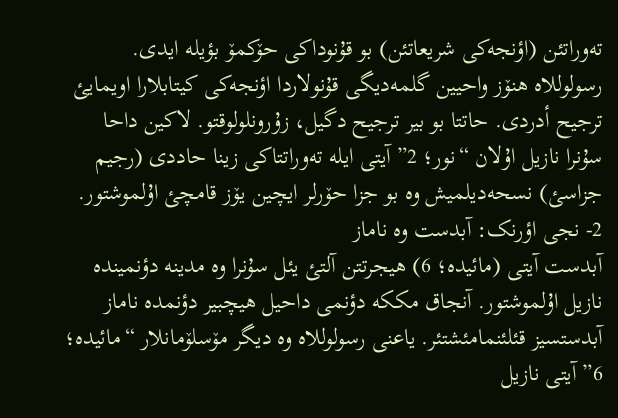تەوراتئن (اؤنجەکی شریعاتئن) بو قۇنوداکی حۆکمۆ بؤیلە ایدی. رسولوللاە هنۆز واحیین گلمەدیگی قۇنولاردا اؤنجەکی کیتابلارا اویمایئ ترجیح أدردی. حاتتا بو بیر ترجیح دگیل، زۇرونلولوقتو. لاکین داحا سۇنرا نازیل اۇلان “نور؛ 2” آیتی ایلە تەوراتتاکی زینا حاددی (رجیم جزاسئ) نسحەدیلمیش وە بو جزا حۆرلر ایچین یۆز قامچئ اۇلموشتور.
2- نجی اؤرنک: آبدست وە ناماز
آبدست آیتی (مائیدە؛ 6) هیجرتتن آلتئ یئل سۇنرا وە مدینە دؤنمیندە نازیل اۇلموشتور. آنجاق مککە دؤنمی داحیل هیچبیر دؤنمدە ناماز آبدستسیز قئلئنمامئشتئر. یاعنی رسولوللاە وە دیگر مۆسلۆمانلار “مائیدە؛ 6” آیتی نازیل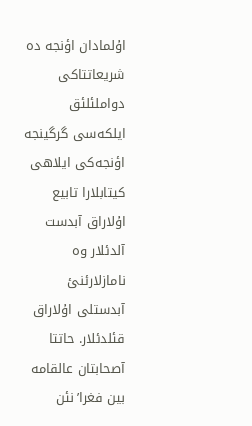اۇلمادان اؤنجە دە شریعاتتاکی دواملئلئق ایلکەسی گرگینجە اؤنجەکی ایلاهی کیتابلارا تابیع اۇلاراق آبدست آلدئلار وە نامازلارئنئ آبدستلی اۇلاراق قئلدئلار. حاتتا آصحابتان عالقامە بین فغرا’نئن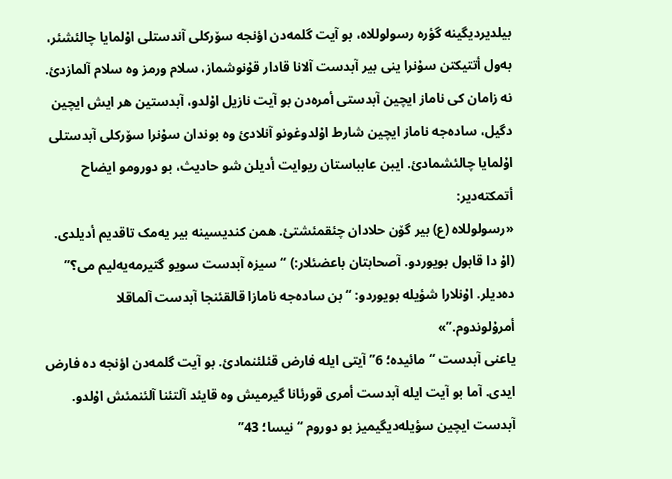بیلدیردیگینە گؤرە رسولوللاە، بو آیت گلمەدن اؤنجە سۆرکلی آندستلی اۇلمایا چالئشئر، بەول أتتیکتن سۇنرا ینی بیر آبدست آلانا قادار قۇنوشماز، سلام ورمز وە سلام آلمازدئ. نە زامان کی ناماز ایچین آبدستی أمرەدن بو آیت نازیل اۇلدو، آبدستین هر ایش ایچین دگیل، سادەجە ناماز ایچین شارط اۇلدوغونو آنلادئ وە بوندان سۇنرا سۆرکلی آبدستلی اۇلمایا چالئشمادئ. ایبن عابباستان ریوایت أدیلن شو حادیث، بو دورومو ایضاح أتمکتەدیر:
«رسولوللاە (ع) بیر گۆن حلادان چئقمئشتئ. همن کندیسینە بیر یەمک تاقدیم أدیلدی. (اۇ دا قابول بویوردو. آصحابتان باعضئلار:) “سیزە آبدست سویو گتیرمەیەلیم می؟” دەدیلر. اۇنلارا شؤیلە بویوردو: “بن سادەجە نامازا قالقئنجا آبدست آلماقلا أمرۇلوندوم.”»
یاعنی آبدست “مائیدە؛ 6” آیتی ایلە فارض قئلئنمادئ. بو آیت گلمەدن اؤنجە دە فارض ایدی. آما بو آیت ایلە آبدست أمری قورئانا گیرمیش وە قایئد آلتئنا آلئنمئش اۇلدو. آبدست ایچین سؤیلەدیگیمیز بو دوروم “نیسا؛ 43”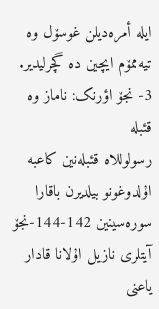ایلە أمرەدیلن غوسۆل وە تیەممۆم ایچین دە گچرلیدیر.
3- نجۆ اؤرنک: ناماز وە قئبلە
رسولوللاە قئبلەنین کاعبە اۇلدوغونو بیلدیرن باقارا سورەسینین 142-144-نجۆ آیتلری نازیل اۇلانا قادار یاعنی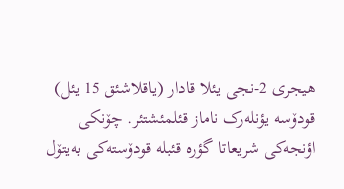هیجری 2-نجی یئلا قادار (یاقلاشئق 15 یئل) قودۆسە یؤنلەرک ناماز قئلمئشتئر. چۆنکی اؤنجەکی شریعاتا گؤرە قئبلە قودۆستەکی بەیتۆل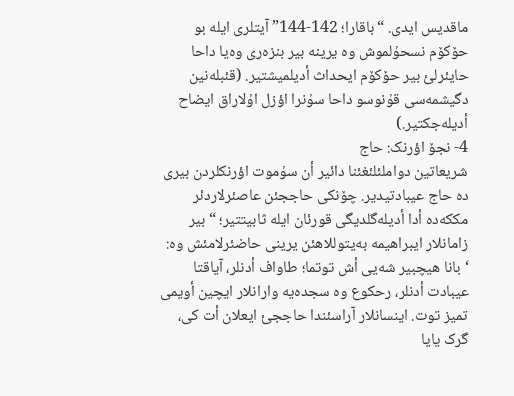ماقدیس ایدی. “باقارا؛ 142-144” آیتلری ایلە بو حۆکۆم نسحۇلموش وە یرینە بیر بنزەری وەیا داحا حایئرلئ بیر حۆکۆم ایحداث أدیلمیشتیر. (قئبلەنین دگیشمەسی قۇنوسو داحا سۇنرا اؤزل اۇلاراق ایضاح أدیلەجکتیر.)
4- نجۆ اؤرنک: حاج
شریعاتین دواملئلئغئنا دائیر أن سۇموت اؤرنکلردن بیری دە حاج عیبادتیدیر. چۆنکی حاججئن عاصئرلاردئر مککەدە أدا أدیلەگلدیگی قورئان ایلە ثابیتتیر؛ “بیر زامانلار ایبراهیمە بەیتوللاهئن یرینی حاضئرلامئش وە: ‘بانا هیچبیر شەیی أش توتما؛ طاواف أدنلر، آیاقتا عیبادت أدنلر، رحکوع وە سجدەیە وارانلار ایچین أویمی تمیز توت. اینسانلار آراسئندا حاججئ ایعلان أت کی، گرک یایا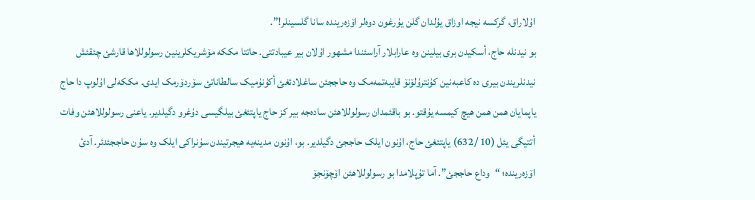اۇلاراق، گرکسە نیجە اوزاق یۇلدان گلن یۇرغون دوەلر اۆزەریندە سانا گلسینلر!”.
بو نیدنلە حاج، أسکیدن بری بیلینن وە عارابلار آراسئندا مشهور اۇلان بیر عیبادتتی. حاتتا مککە مۆشریکلرینین رسولوللاها قارشئ چئقئش نیدنلریندن بیری دە کاعبەنین کۇنترۇلۆنۆ قایبەتمەمک وە حاججئن ساغلادئغئ أکۇنۇمیک سالطاناتئ سۆردۆرمک ایدی. مککەلی اۇلوپ دا حاج یاپمایان همن همن هیچ کیمسە یۇقتو. بو باقئمدان رسولوللاهئن سادەجە بیر کز حاج یاپتئغئ بیلگیسی دۇغرو دگیلدیر. یاعنی رسولوللاهئن وفات أتتیگی یئل (10 /632) یاپتئغئ حاج، اۇنون ایلک حاججئ دگیلدیر. بو، اۇنون مدینەیە هیجرتیندن سۇنراکی ایلک وە سۇن حاججئدئر. آدئ اۆزەریندە؛ “وداع حاججئ”. آما تۇپلامدا بو رسولوللاهئن اۆچۆنجۆ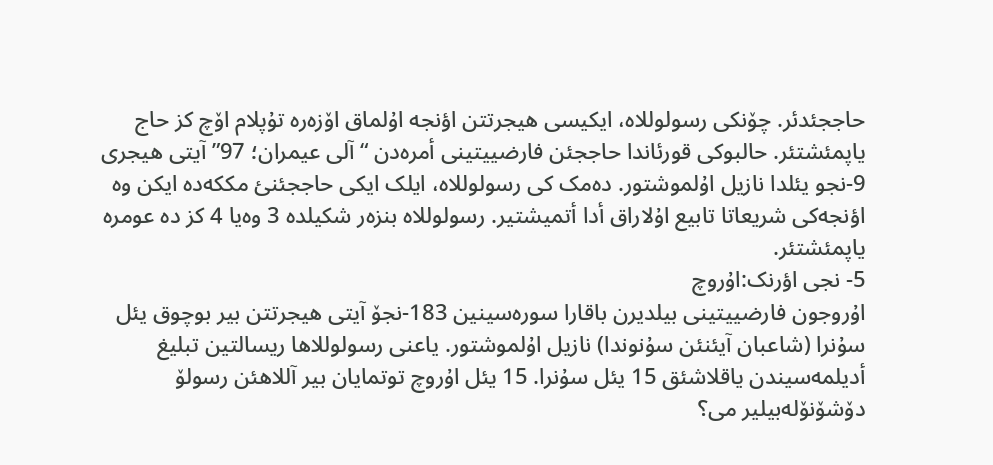حاججئدئر. چۆنکی رسولوللاە، ایکیسی هیجرتتن اؤنجە اۇلماق اۆزەرە تۇپلام اۆچ کز حاج یاپمئشتئر. حالبوکی قورئاندا حاججئن فارضییتینی أمرەدن “آلی عیمران؛ 97” آیتی هیجری 9-نجو یئلدا نازیل اۇلموشتور. دەمک کی رسولوللاە، ایلک ایکی حاججئنئ مککەدە ایکن وە اؤنجەکی شریعاتا تابیع اۇلاراق أدا أتمیشتیر. رسولوللاە بنزەر شکیلدە 3 وەیا 4 کز دە عومرە یاپمئشتئر.
5- نجی اؤرنک:اۇروچ
اۇروجون فارضییتینی بیلدیرن باقارا سورەسینین 183-نجۆ آیتی هیجرتتن بیر بوچوق یئل سۇنرا (شاعبان آیئنئن سۇنوندا) نازیل اۇلموشتور. یاعنی رسولوللاها ریسالتین تبلیغ أدیلمەسیندن یاقلاشئق 15 یئل سۇنرا. 15 یئل اۇروچ توتمایان بیر آللاهئن رسولۆ دۆشۆنۆلەبیلیر می؟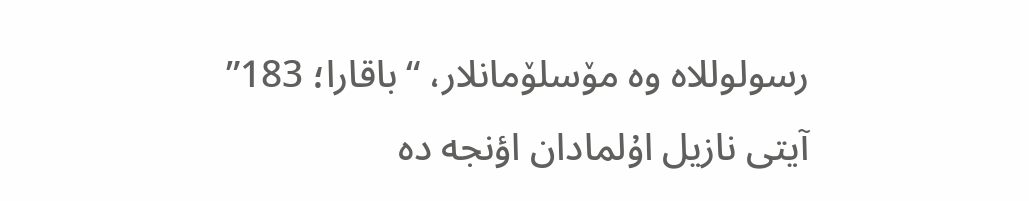رسولوللاە وە مۆسلۆمانلار، “باقارا؛ 183” آیتی نازیل اۇلمادان اؤنجە دە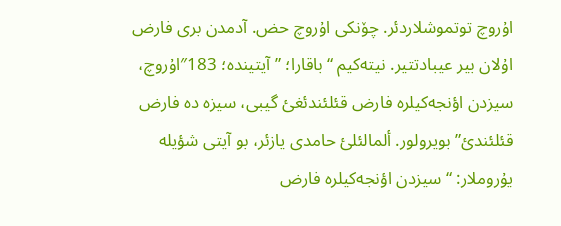اۇروچ توتموشلاردئر. چۆنکی اۇروچ حض. آدمدن بری فارض اۇلان بیر عیبادتتیر. نیتەکیم “باقارا؛ ” آیتیندە؛ 183″اۇروچ، سیزدن اؤنجەکیلرە فارض قئلئندئغئ گیبی، سیزە دە فارض قئلئندئ” بویرولور. ألمالئلئ حامدی یازئر، بو آیتی شؤیلە یۇروملار: “سیزدن اؤنجەکیلرە فارض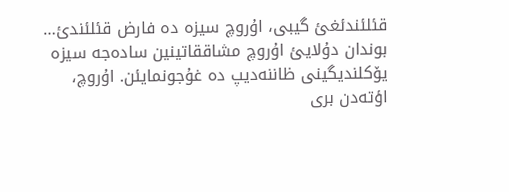قئلئندئغئ گیبی، اۇروچ سیزە دە فارض قئلئندئ… بوندان دۇلایئ اۇروچ مشاققاتینین سادەجە سیزە یۆکلندیگینی ظاننەدیپ دە غۇجونمایئن. اۇروچ، اؤتەدن بری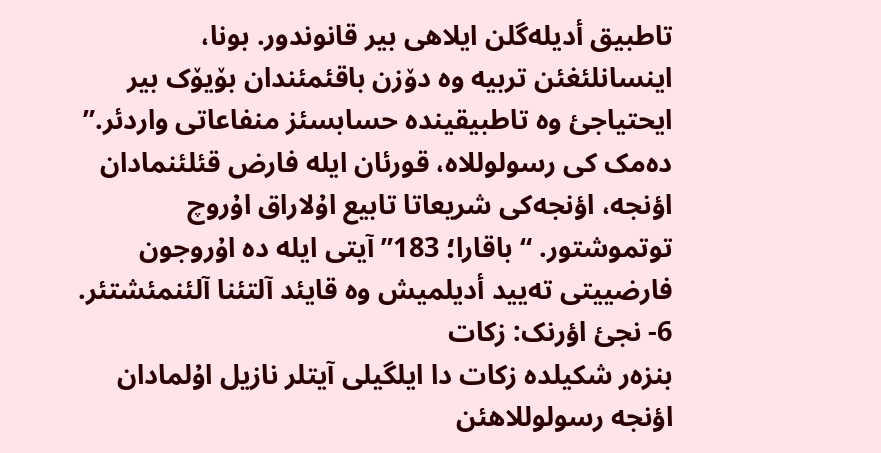تاطبیق أدیلەگلن ایلاهی بیر قانوندور. بونا، اینسانلئغئن تربیە وە دۆزن باقئمئندان بۆیۆک بیر ایحتیاجئ وە تاطبیقیندە حسابسئز منفاعاتی واردئر.”
دەمک کی رسولوللاە، قورئان ایلە فارض قئلئنمادان اؤنجە، اؤنجەکی شریعاتا تابیع اۇلاراق اۇروچ توتموشتور. “باقارا؛ 183” آیتی ایلە دە اۇروجون فارضییتی تەیید أدیلمیش وە قایئد آلتئنا آلئنمئشتئر.
6- نجئ اؤرنک: زکات
بنزەر شکیلدە زکات دا ایلگیلی آیتلر نازیل اۇلمادان اؤنجە رسولوللاهئن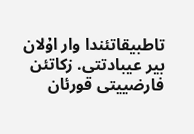تاطبیقاتئندا وار اۇلان بیر عیبادتتی. زکاتئن فارضییتی قورئان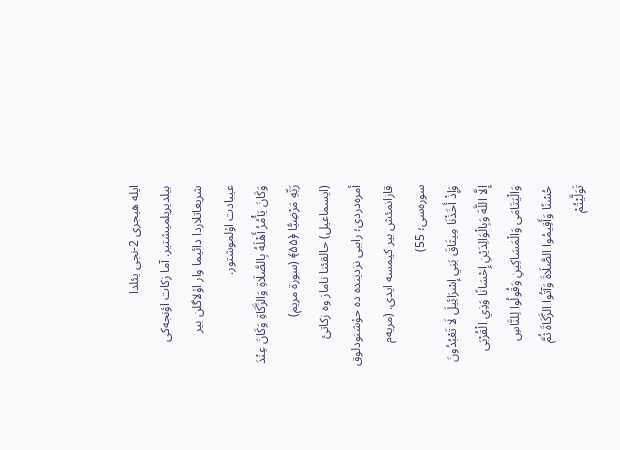ایلە هیجری 2-نجی یئلدا بیلدیریلمیشتیر. آما زکات اؤنجەکی شریعاتلاردا دائیما وار اۇلاگلن بیر عیبادت اۇلموشتور.
وَكَانَ يَأْمُرُ أَهْلَهُ بِالصَّلَاةِ وَالزَّكَاةِ وَكَانَ عِنْدَ رَبِّهِ مَرْضِيًّا ﴿۵۵﴾ (سورة مریم)
(ایسماعیل) حالقئنا ناماز وە زکاتئ أمرەدردی؛ راببی نزدیندە دە حۇشنودلوق قازانمئش بیر کیمسە ایدی. (مریەم سورەسی؛ 55)
وَإِذْ أَخَذْنَا مِيثَاقَ بَنِي إِسْرَائِيلَ لَا تَعْبُدُونَ إِلَّا اللَّهَ وَبِالْوَالِدَيْنِ إِحْسَانًا وَذِي الْقُرْبَى وَالْيَتَامَى وَالْمَسَاكِينِ وَقُولُوا لِلنَّاسِ حُسْنًا وَأَقِيمُوا الصَّلَاةَ وَآتُوا الزَّكَاةَ ثُمَّ تَوَلَّيْتُمْ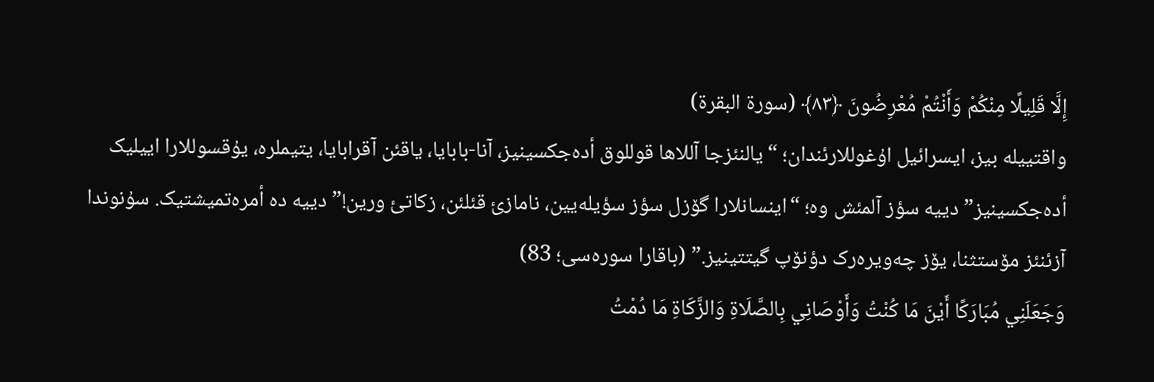إِلَّا قَلِيلًا مِنْكُمْ وَأَنْتُمْ مُعْرِضُونَ ﴿۸۳﴾ (سورة البقرة)
واقتییلە بیز، ایسرائیل اۇغوللارئندان؛ “یالنئزجا آللاها قوللوق أدەجکسینیز، آنا-بابایا، یاقئن آقرابایا، یتیملرە، یۇقسوللارا اییلیک أدەجکسینیز” دییە سؤز آلمئش وە؛ “اینسانلارا گۆزل سؤز سؤیلەیین، نامازئ قئلئن، زکاتئ ورین!” دییە دە أمرەتمیشتیک. سۇنوندا آزئنئز مۆستثنا، یۆز چەویرەرک دؤنۆپ گیتتینیز.” (باقارا سورەسی؛ 83)
وَجَعَلَنِي مُبَارَكًا أَيْنَ مَا كُنْتُ وَأَوْصَانِي بِالصَّلَاةِ وَالزَّكَاةِ مَا دُمْتُ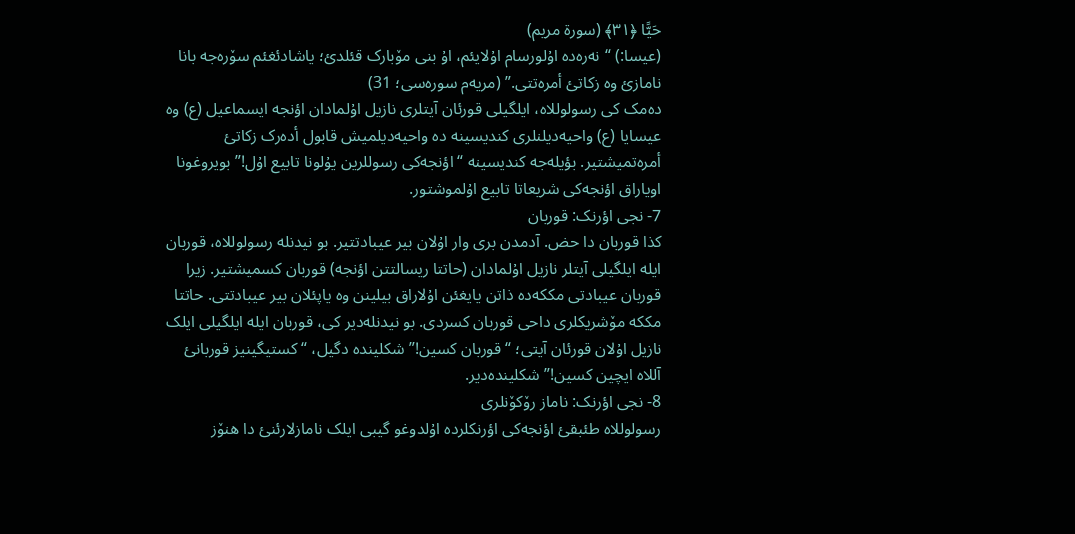حَيًّا ﴿۳۱﴾ (سورة مریم)
(عیسا:) “نەرەدە اۇلورسام اۇلایئم، اۇ بنی مۆبارک قئلدئ؛ یاشادئغئم سۆرەجە بانا نامازئ وە زکاتئ أمرەتتی.” (مریەم سورەسی؛ 31)
دەمک کی رسولوللاە، ایلگیلی قورئان آیتلری نازیل اۇلمادان اؤنجە ایسماعیل (ع) وە عیسایا (ع) واحیەدیلنلری کندیسینە دە واحیەدیلمیش قابول أدەرک زکاتئ أمرەتمیشتیر. بؤیلەجە کندیسینە “اؤنجەکی رسوللرین یۇلونا تابیع اۇل!” بویروغونا اویاراق اؤنجەکی شریعاتا تابیع اۇلموشتور.
7- نجی اؤرنک: قوربان
کذا قوربان دا حض. آدمدن بری وار اۇلان بیر عیبادتتیر. بو نیدنلە رسولوللاە، قوربان ایلە ایلگیلی آیتلر نازیل اۇلمادان (حاتتا ریسالتتن اؤنجە) قوربان کسمیشتیر. زیرا قوربان عیبادتی مککەدە ذاتن یایغئن اۇلاراق بیلینن وە یاپئلان بیر عیبادتتی. حاتتا مککە مۆشریکلری داحی قوربان کسردی. بو نیدنلەدیر کی، قوربان ایلە ایلگیلی ایلک نازیل اۇلان قورئان آیتی؛ “قوربان کسین!” شکلیندە دگیل، “کستیگینیز قوربانئ آللاە ایچین کسین!” شکلیندەدیر.
8- نجی اؤرنک: ناماز رۆکۆنلری
رسولوللاە طئبقئ اؤنجەکی اؤرنکلردە اۇلدوغو گیبی ایلک نامازلارئنئ دا هنۆز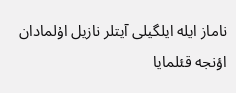ناماز ایلە ایلگیلی آیتلر نازیل اۇلمادان اؤنجە قئلمایا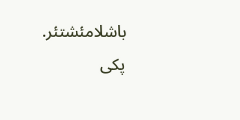باشلامئشتئر. پکی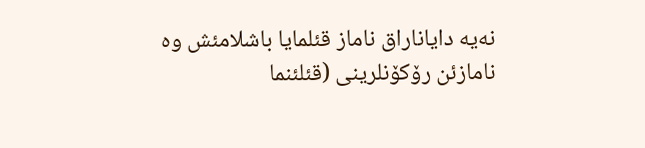نەیە دایاناراق ناماز قئلمایا باشلامئش وە نامازئن رۆکۆنلرینی (قئلئنما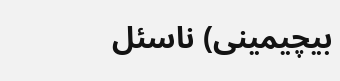بیچیمینی) ناسئل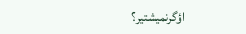اؤگرنمیشتیر؟